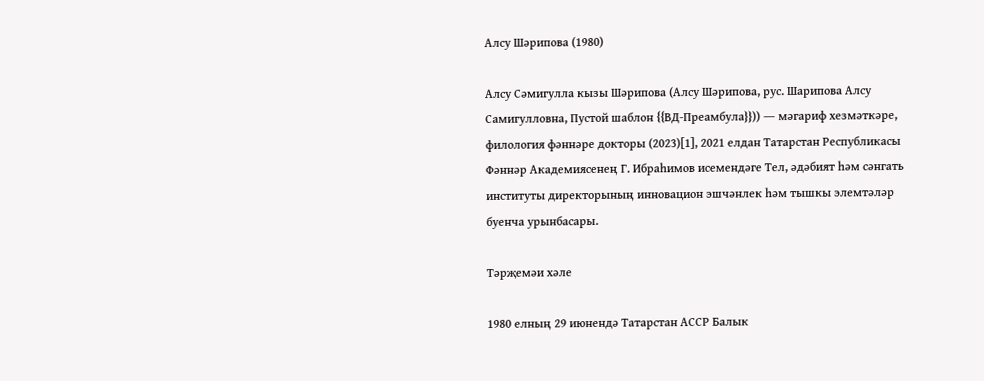Алсу Шәрипова (1980)

Алсу Сәмигулла кызы Шәрипова (Алсу Шәрипова, рус. Шарипова Алсу Самигулловна, Пустой шаблон {{ВД-Преамбула}})) ― мәгариф хезмәткәре, филология фәннәре докторы (2023)[1], 2021 елдан Татарстан Республикасы Фәннәр Академиясенең Г. Ибраһимов исемендәге Тел, әдәбият һәм сәнгать институты директорының инновацион эшчәнлек һәм тышкы элемтәләр буенча урынбасары.

Тәрҗемәи хәле

1980 елның 29 июнендә Татарстан АССР Балык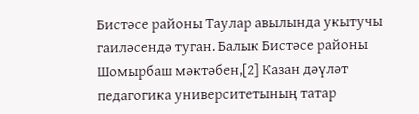Бистәсе районы Таулар авылында укытучы гаиләсендә туган. Балык Бистәсе районы Шомырбаш мәктәбен,[2] Казан дәүләт педагогика университетының татар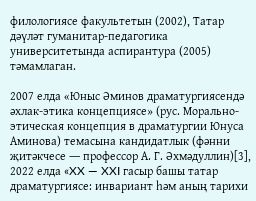филологиясе факультетын (2002), Татар дәүләт гуманитар-педагогика университетында аспирантура (2005) тәмамлаган.

2007 елда «Юныс Әминов драматургиясендә әхлак-этика концепциясе» (рус. Морально-этическая концепция в драматургии Юнуса Аминова) темасына кандидатлык (фәнни җитәкчесе ― профессор А. Г. Әхмәдуллин)[3], 2022 елда «XX ― XXI гасыр башы татар драматургиясе: инвариант һәм аның тарихи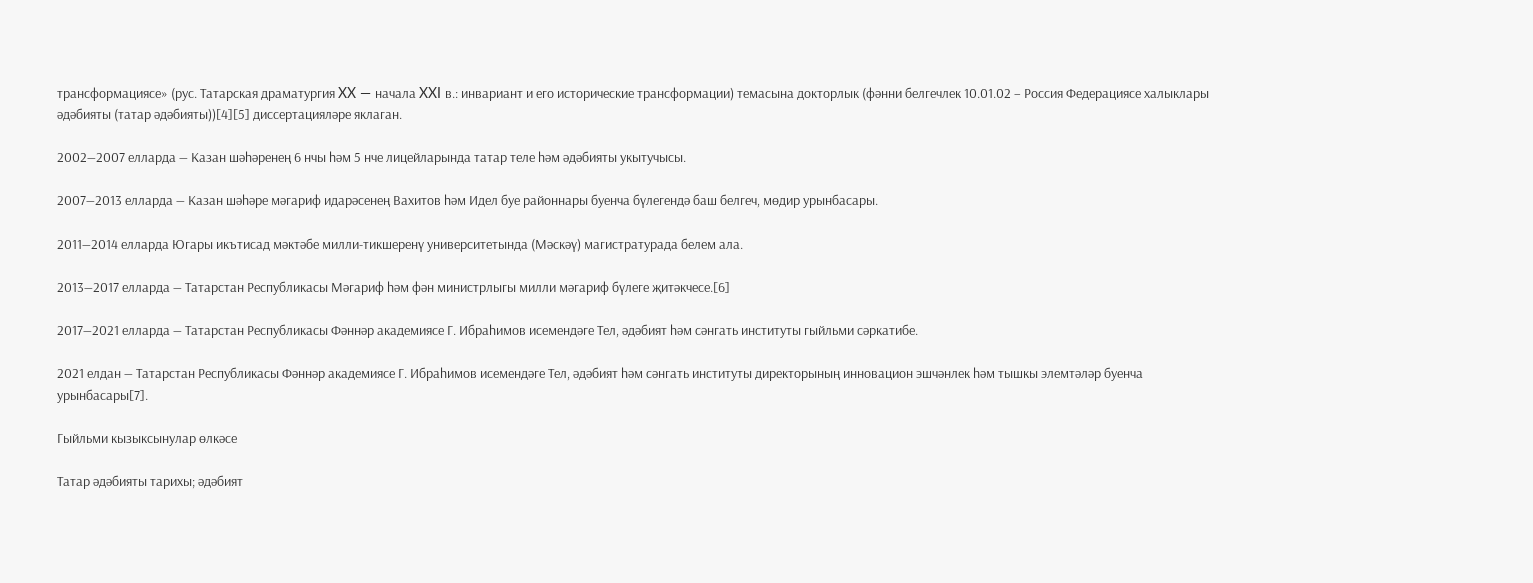трансформациясе» (рус. Татарская драматургия XX ― начала XXI в.: инвариант и его исторические трансформации) темасына докторлык (фәнни белгечлек 10.01.02 – Россия Федерациясе халыклары әдәбияты (татар әдәбияты))[4][5] диссертацияләре яклаган.

2002―2007 елларда ― Казан шәһәренең 6 нчы һәм 5 нче лицейларында татар теле һәм әдәбияты укытучысы.

2007―2013 елларда ― Казан шәһәре мәгариф идарәсенең Вахитов һәм Идел буе районнары буенча бүлегендә баш белгеч, мөдир урынбасары.

2011―2014 елларда Югары икътисад мәктәбе милли-тикшеренү университетында (Мәскәү) магистратурада белем ала.

2013―2017 елларда ― Татарстан Республикасы Мәгариф һәм фән министрлыгы милли мәгариф бүлеге җитәкчесе.[6]

2017―2021 елларда ― Татарстан Республикасы Фәннәр академиясе Г. Ибраһимов исемендәге Тел, әдәбият һәм сәнгать институты гыйльми сәркатибе.

2021 елдан ― Татарстан Республикасы Фәннәр академиясе Г. Ибраһимов исемендәге Тел, әдәбият һәм сәнгать институты директорының инновацион эшчәнлек һәм тышкы элемтәләр буенча урынбасары[7].

Гыйльми кызыксынулар өлкәсе

Татар әдәбияты тарихы; әдәбият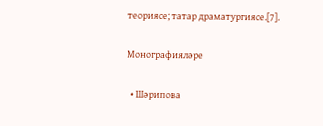теориясе; татар драматургиясе.[7].

Монографияләре

  • Шәрипова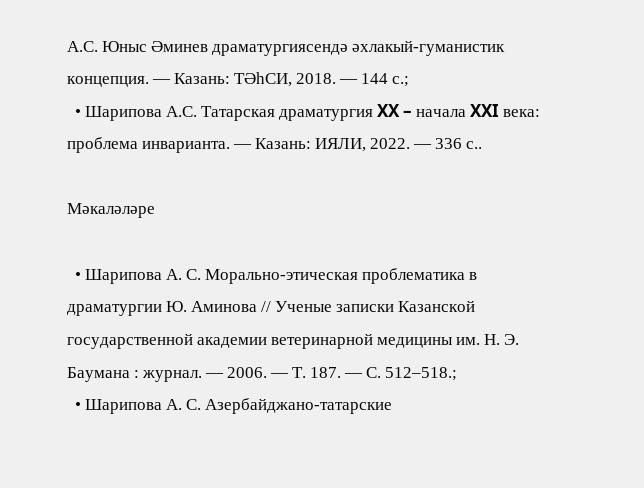А.С. Юныс Әминев драматургиясендә әхлакый-гуманистик концепция. — Казань: ТӘһСИ, 2018. — 144 с.;
  • Шарипова А.С. Татарская драматургия XX – начала XXI века: проблема инварианта. — Казань: ИЯЛИ, 2022. — 336 с..

Мәкаләләре

  • Шарипова А. С. Морально-этическая проблематика в драматургии Ю. Аминова // Ученые записки Казанской государственной академии ветеринарной медицины им. Н. Э. Баумана : журнал. — 2006. — Т. 187. — С. 512–518.;
  • Шарипова А. С. Азербайджано-татарские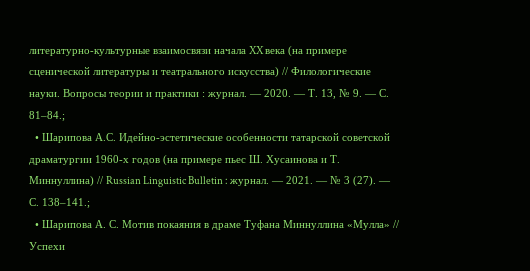литературно-культурные взаимосвязи начала XX века (на примере сценической литературы и театрального искусства) // Филологические науки. Вопросы теории и практики : журнал. — 2020. — Т. 13, № 9. — С. 81–84.;
  • Шарипова А.С. Идейно-эстетические особенности татарской советской драматургии 1960-х годов (на примере пьес Ш. Хусаинова и Т. Миннуллина) // Russian Linguistic Bulletin : журнал. — 2021. — № 3 (27). — С. 138–141.;
  • Шарипова А. С. Мотив покаяния в драме Туфана Миннуллина «Мулла» // Успехи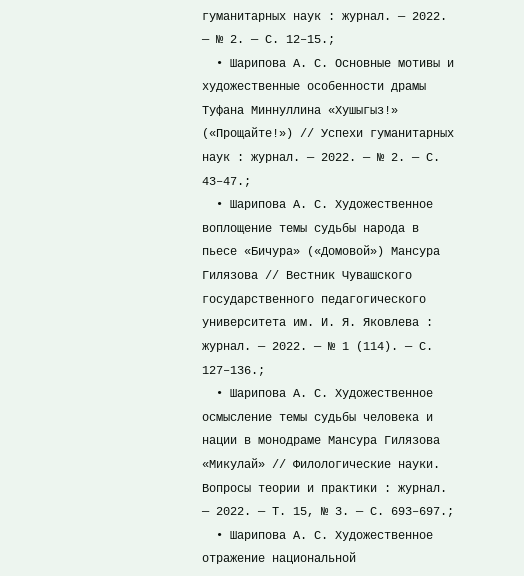гуманитарных наук : журнал. — 2022. — № 2. — С. 12–15.;
  • Шарипова А. С. Основные мотивы и художественные особенности драмы Туфана Миннуллина «Хушыгыз!» («Прощайте!») // Успехи гуманитарных наук : журнал. — 2022. — № 2. — С. 43–47.;
  • Шарипова А. С. Художественное воплощение темы судьбы народа в пьесе «Бичура» («Домовой») Мансура Гилязова // Вестник Чувашского государственного педагогического университета им. И. Я. Яковлева : журнал. — 2022. — № 1 (114). — С. 127–136.;
  • Шарипова А. С. Художественное осмысление темы судьбы человека и нации в монодраме Мансура Гилязова «Микулай» // Филологические науки. Вопросы теории и практики : журнал. — 2022. — Т. 15, № 3. — С. 693–697.;
  • Шарипова А. С. Художественное отражение национальной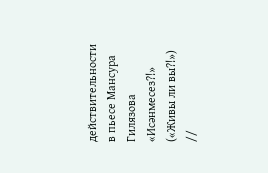действительности в пьесе Мансура Гилязова «Исәнмесез?!» («Живы ли вы?!») //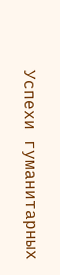Успехи гуманитарных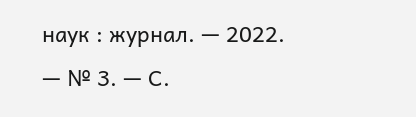наук : журнал. — 2022. — № 3. — С.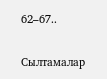62–67..

Сылтамалар